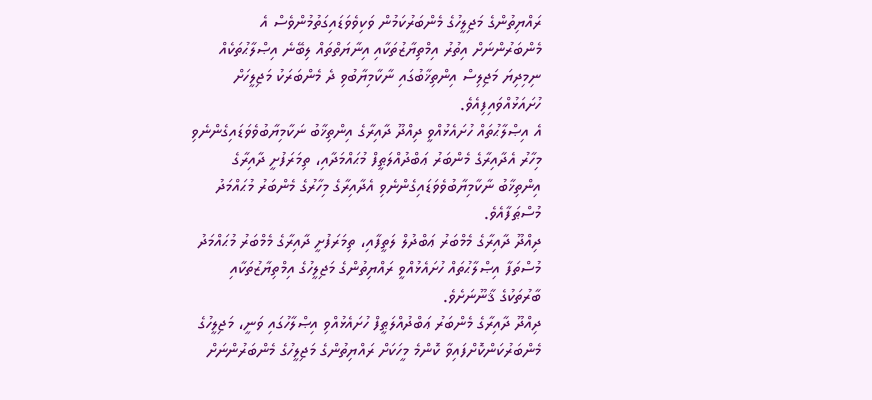ރައްޔިތުންގެ މަޖިލީހުގެ މެންބަރުކަމުން ވަކިވެވަޑައިގަތުމުންވެސް އެ މެންބަރުންނަށް އިތުރު އިމްތިޔާޒުތަކާއި އިނާޔަތްތައް ލިބޭނެ އިޞްލާޙުތަކެއް ނިމިދިޔަ މަޖިލިސް އިންތިޚާބުގައި ނާކާމިޔާބުވި ދެ މެންބަރަކު މަޖިލީހަށް ހުށައަޅުއްވައިފިއެވެ.
އެ އިޞްލާޙުތައް ހުށައެޅުއްވީ ދިއްދޫ ދާއިރާގެ އިންތިޚާބު ނަކާމިޔާބުވެވަޑައިގެންނެވި މިހާރު އެދާއިރާގެ މެންބަރު ޢަބްދުއްލަޠީފް މުޙައްމަދާއި، ތިމަރަފުށީ ދާއިރާގެ އިންތިޚާބު ނާކާމިޔާބުވެވަޑައިގެންނެވި އެދާއިރާގެ މިހާރުގެ މެންބަރު މުޙައްމަދު މުސްޠަފާއެވެ.
ދިއްދޫ ދާއިރާގެ މެމްބަރު ޢަބްދުލް ލަތީފާއި، ތިމަރަފުށީ ދާއިރާގެ މެމްބަރު މުޙައްމަދު މުސްތަފާ އިޞްލާޙުތައް ހުށައެޅުއްވީ ރައްޔިތުންގެ މަޖިލީހުގެ އިމްތިޔާޒުތަކާއި ބާރުތަކުގެ ޤާނޫނަށެވެ.
ދިއްދޫ ދާއިރާގެ މެންބަރު ޢަބްދުއްލަޠީފް ހުށައެޅުއްވި އިޞްލާހުގައި ވަނީ، މަޖިލީހުގެ މެންބަރުކަންކޮށްފައިވާ ކޮންމެ މީހަކަށް ރައްޔިތުންގެ މަޖިލީހުގެ މެންބަރުންނަށް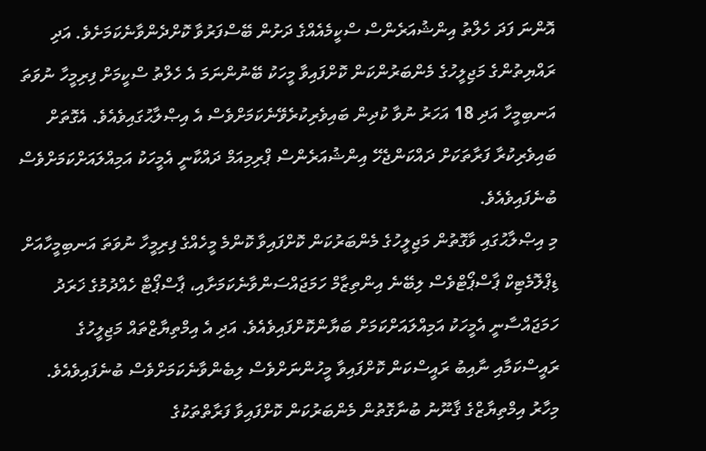އޮންނަ ފަދަ ހެލްތު އިންޝުއަރެންސް ސްކީމެއެއްގެ ދަށުން ބޭސްފަރުވާ ކޮށްދެންވާނެކަމަށެވެ. އަދި ރައްޔިތުންގެ މަޖިލީހުގެ މެންބަރުންކަން ކޮށްފައިވާ މީހަކު ބޭނުންނަމަ އެ ހެލްތު ސްކީމަށް ފިރިމީހާ ނުވަތަ އަނބިމީހާ އަދި 18 އަހަރު ނުވާ ކުދިން ބައިވެރިކުރެވޭނެކަމަށްވެސް އެ އިޞްލާޙުގައިވެއެވެ. އެގޮތަށް ބައިވެރިކުރާ ފަރާތަކަށް ދައްކަންޖެހޭ އިންޝުއަރެންސް ޕްރިމިއަމް ދައްކާނީ އެމީހަކު އަމިއްލައަށްކަމަށްވެސް ބުނެފައިވެއެވެ.
މި އިޞްލާޙުގައި ވާގޮތުން މަޖިލީހުގެ މެންބަރުކަން ކޮށްފައިވާ ކޮންމެ މީހެއްގެ ފިރިމީހާ ނުވަތަ އަނބިމީހާއަށް ޑިޕްލޮމެޓިކް ޕާސްޕޯޓްވެސް ލިބޭނެ އިންތިޒާމް ހަމަޖައްސަންވާނެކަމަށާއި، ޕާސްޕޯޓް ހެއްދުމުގެ ޚަރަދު ހަމަޖައްސާނީ އެމީހަކު އަމިއްލައަށްކަމަށް ބަޔާންކޮށްފައިވެއެވެ. އަދި އެ އިމްތިޔާޒްތައް މަޖިލީހުގެ ރައީސްކަމާއި ނާއިބު ރައީސްކަން ކޮށްފައިވާ މީހުންނަށްވެސް ލިބެންވާނެކަމަށްވެސް ބުނެފައިވެއެވެ.
މިހާރު އިމްތިޔާޒްގެ ޤާނޫނު ބުނާގޮތުން މެންބަރުކަން ކޮށްފައިވާ ފަރާތްތަކުގެ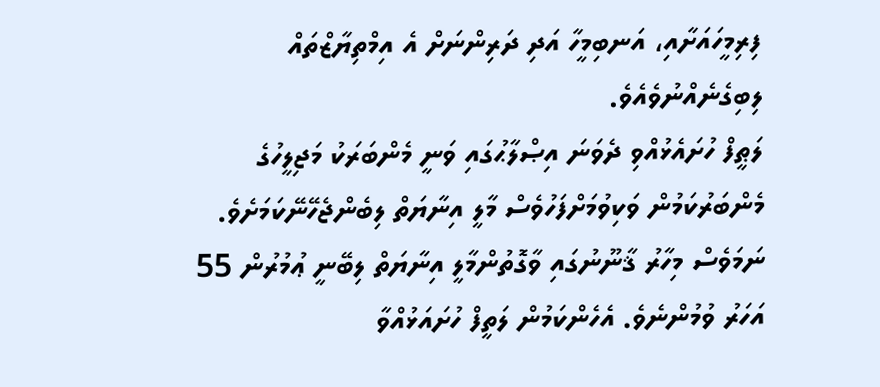ފިރިމީހައަށާއި، އަނބިމީހާ އަދި ދަރިންނަށް އެ އިމްތިޔާޒްތައް ލިބިގެނެއްނުވެއެވެ.
ލަޠީފް ހުށައެޅުއްވި ދެވަނަ އިޞްލާޙުގައި ވަނީ މެންބަރަކު މަޖިލީހުގެ މެންބަރުކަމުން ވަކިވުމަށްފަހުވެސް މާލީ އިނާޔަތް ލިބެންޖެހޭނޭކަމަށެވެ. ނަމަވެސް މިހާރު ޤާނޫނުގައި ވާގޮތުންމާލީ އިނާޔަތް ލިބޭނީ ޢުމުރުން 55 އަހަރު ވުމުންނެވެ. އެހެންކަމުން ލަތީފް ހުށައަޅުއްވާ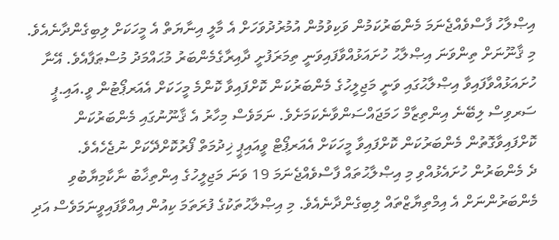އިޞްލާހު ފާސްވެއްޖެނަމަ މެންބަރުކަމުން ވަކިވުމުން އުމުރުދުވަހަށް އެ މާލީ އިނާޔަތް އެ މީހަކަށް ލިބިގެންދާނެއެވެ.
މި ޤާނޫނަށް ތިންވަނަ އިޞްލާޙު ހުށައަޅުއްވާފައިވަނީ ތިމަރަފުށީ ދާއިރާގެމެންބަރު މުޙައްމަދު މުސްޠަފާއެވެ. އޭނާ ހުށައަޅުއްވާފައިވާ އިޞްލާޙުގައި ވަނީ މަޖިލީހުގެ މެންބަރުކަން ކޮށްފައިވާ ކޮންމެ މީހަކަށް އެއަރޕޯޓުން ވީ.އައި.ޕީ ސަރވިސް ލިބޭނެ އިންތިޒާމް ހަމަޖައްސަންވާނެކަމަށެވެ. ނަމަވެސް މިހާރު އެ ޤާނޫނުގައި މެންބަރުކަން ކޮށްފައިވާގޮތުން މެންބަރުކަން ކޮށްފައިވާ މީހަކަށް އެއަރޕޯޓް ވީއައިޕީ ޚިދުމަތް ފޯރުކޮށްދޭކަށް ނުޖެހެއެވެ.
ދެ މެންބަރުން ހުށައެޅުއްވި މި އިޞްލާޙުތައް ފާސްވެއްޖެނަމަ 19 ވަނަ މަޖިލީހުގެ އިންތިޚާބު ނާކާމިޔާބުވި މެންބަރުންނަށް އެ އިމްތިޔާޒްތައް ލިބިގެންދާނެއެވެ. މި އިޞްލާޙުތަކުގެ ފުރަތަމަ ކިއުން އިއްވާފައިވީނަމަވެސް އަދި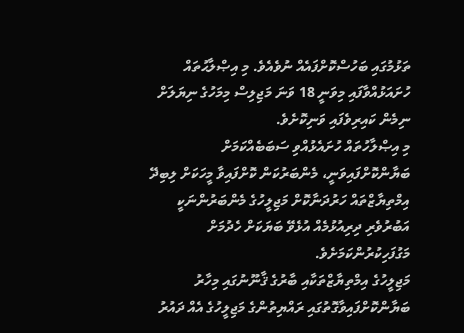ތަޅުމުގައި ބަހުސްކޮށްފައެއް ނުވެއެވެ. މި އިޞްލާޙުތައް ހުށައަޅުއްވާފައި މިވަނީ 18 ވަނަ މަޖިލިސް މިމަހުގެ ނިޔަލަށް ނިމެން ކައިރިވެފައި ވަނިކޮށެވެ.
މި އިޞްލާހުތައް ހުށައެޅުއްވި ސަބަބެއްކަމަށް ބަޔާންކޮށްފައިވަނީ، މެންބަރުކަން ކޮށްފައިވާ މީހަކަށް ލިބިދޭ އިމްތިޔާޒްތައް ހަރުދަނާކޮށް މަޖިލީހުގެ މެންބަރުންނަކީ އަބުރުވެރި ދިރިއުޅުމެއް އުޅެވޭ ބަޔަކަށް ހެދުމަށް މަގުފަހިކުރުންކަމަށެވެ.
މަޖިލީހުގެ އިމްތިޔާޒްތަކާއި ބާރުގެ ޤާނޫނުގައި މިހާރު ބަޔާންކޮށްފައިވާގޮތުގައި ރައްޔިތުންގެ މަޖިލީހުގެ އެއް ދައުރު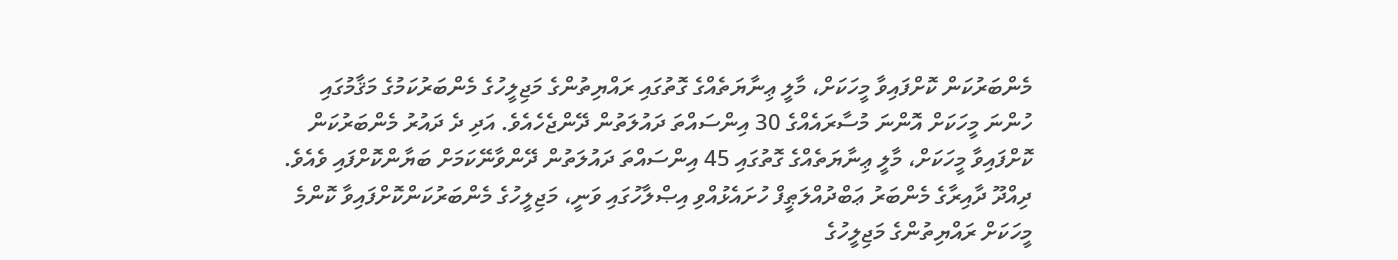މެންބަރުކަން ކޮށްފައިވާ މީހަކަށް، މާލީ ޢިނާޔަތެއްގެ ގޮތުގައި ރައްޔިތުންގެ މަޖިލީހުގެ މެންބަރުކަމުގެ މަޤާމުގައި ހުންނަ މީހަކަށް އޮންނަ މުސާރައެއްގެ 30 އިންސައްތަ ދައުލަތުން ދޭންޖެހެއެވެ. އަދި ދެ ދައުރު މެންބަރުކަން ކޮށްފައިވާ މީހަކަށް، މާލީ ޢިނާޔަތެއްގެ ގޮތުގައި 45 އިންސައްތަ ދައުލަތުން ދޭންވާނޭކަމަށް ބަޔާންކޮށްފައި ވެއެވެ.
ދިއްދޫ ދާއިރާގެ މެންބަރު ޢަބްދުއްލަޠީފް ހުށައެޅުއްވި އިޞްލާހުގައި ވަނީ، މަޖިލީހުގެ މެންބަރުކަންކޮށްފައިވާ ކޮންމެ މީހަކަށް ރައްޔިތުންގެ މަޖިލީހުގެ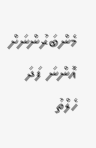މެންބަރުންނަށް އޮންނަ ފަދަ ހެލްތު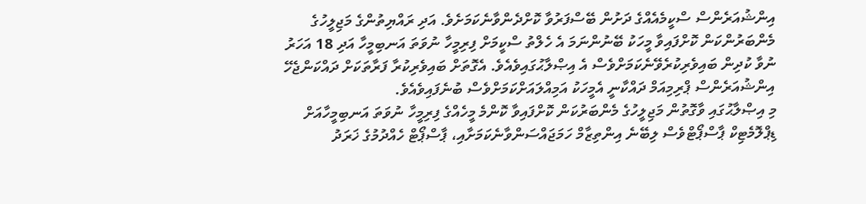އިންޝުއަރެންސް ސްކީމެއެއްގެ ދަށުން ބޭސްފަރުވާ ކޮށްދެންވާނެކަމަށެވެ. އަދި ރައްޔިތުންގެ މަޖިލީހުގެ މެންބަރުންކަން ކޮށްފައިވާ މީހަކު ބޭނުންނަމަ އެ ހެލްތު ސްކީމަށް ފިރިމީހާ ނުވަތަ އަނބިމީހާ އަދި 18 އަހަރު ނުވާ ކުދިން ބައިވެރިކުރެވޭނެކަމަށްވެސް އެ އިޞްލާޙުގައިވެއެވެ. އެގޮތަށް ބައިވެރިކުރާ ފަރާތަކަށް ދައްކަންޖެހޭ އިންޝުއަރެންސް ޕްރިމިއަމް ދައްކާނީ އެމީހަކު އަމިއްލައަށްކަމަށްވެސް ބުނެފައިވެއެވެ.
މި އިޞްލާޙުގައި ވާގޮތުން މަޖިލީހުގެ މެންބަރުކަން ކޮށްފައިވާ ކޮންމެ މީހެއްގެ ފިރިމީހާ ނުވަތަ އަނބިމީހާއަށް ޑިޕްލޮމެޓިކް ޕާސްޕޯޓްވެސް ލިބޭނެ އިންތިޒާމް ހަމަޖައްސަންވާނެކަމަށާއި، ޕާސްޕޯޓް ހެއްދުމުގެ ޚަރަދު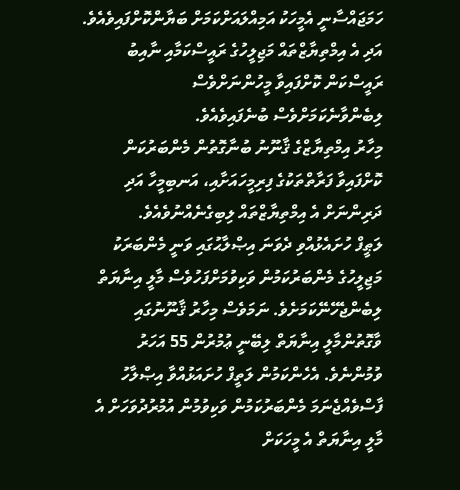ހަމަޖައްސާނީ އެމީހަކު އަމިއްލައަށްކަމަށް ބަޔާންކޮށްފައިވެއެވެ. އަދި އެ އިމްތިޔާޒްތައް މަޖިލީހުގެ ރައީސްކަމާއި ނާއިބު ރައީސްކަން ކޮށްފައިވާ މީހުންނަށްވެސް ލިބެންވާނެކަމަށްވެސް ބުނެފައިވެއެވެ.
މިހާރު އިމްތިޔާޒްގެ ޤާނޫނު ބުނާގޮތުން މެންބަރުކަން ކޮށްފައިވާ ފަރާތްތަކުގެ ފިރިމީހައަށާއި، އަނބިމީހާ އަދި ދަރިންނަށް އެ އިމްތިޔާޒްތައް ލިބިގެނެއްނުވެއެވެ.
ލަޠީފް ހުށައެޅުއްވި ދެވަނަ އިޞްލާޙުގައި ވަނީ މެންބަރަކު މަޖިލީހުގެ މެންބަރުކަމުން ވަކިވުމަށްފަހުވެސް މާލީ އިނާޔަތް ލިބެންޖެހޭނޭކަމަށެވެ. ނަމަވެސް މިހާރު ޤާނޫނުގައި ވާގޮތުންމާލީ އިނާޔަތް ލިބޭނީ ޢުމުރުން 55 އަހަރު ވުމުންނެވެ. އެހެންކަމުން ލަތީފް ހުށައަޅުއްވާ އިޞްލާހު ފާސްވެއްޖެނަމަ މެންބަރުކަމުން ވަކިވުމުން އުމުރުދުވަހަށް އެ މާލީ އިނާޔަތް އެ މީހަކަށް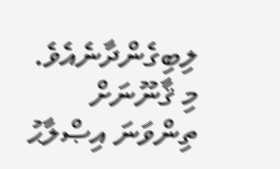ލިބިގެންދާނެއެވެ.
މި ޤާނޫނަށް ތިންވަނަ އިޞްލާޙު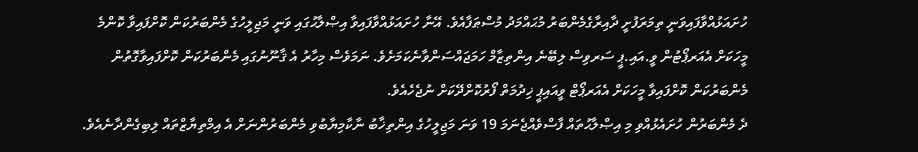ހުށައަޅުއްވާފައިވަނީ ތިމަރަފުށީ ދާއިރާގެމެންބަރު މުޙައްމަދު މުސްޠަފާއެވެ. އޭނާ ހުށައަޅުއްވާފައިވާ އިޞްލާޙުގައި ވަނީ މަޖިލީހުގެ މެންބަރުކަން ކޮށްފައިވާ ކޮންމެ މީހަކަށް އެއަރޕޯޓުން ވީ.އައި.ޕީ ސަރވިސް ލިބޭނެ އިންތިޒާމް ހަމަޖައްސަންވާނެކަމަށެވެ. ނަމަވެސް މިހާރު އެ ޤާނޫނުގައި މެންބަރުކަން ކޮށްފައިވާގޮތުން މެންބަރުކަން ކޮށްފައިވާ މީހަކަށް އެއަރޕޯޓް ވީއައިޕީ ޚިދުމަތް ފޯރުކޮށްދޭކަށް ނުޖެހެއެވެ.
ދެ މެންބަރުން ހުށައެޅުއްވި މި އިޞްލާޙުތައް ފާސްވެއްޖެނަމަ 19 ވަނަ މަޖިލީހުގެ އިންތިޚާބު ނާކާމިޔާބުވި މެންބަރުންނަށް އެ އިމްތިޔާޒްތައް ލިބިގެންދާނެއެވެ.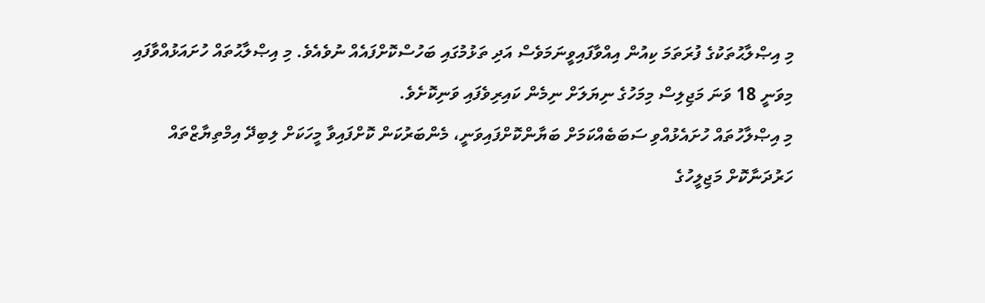މި އިޞްލާޙުތަކުގެ ފުރަތަމަ ކިއުން އިއްވާފައިވީނަމަވެސް އަދި ތަޅުމުގައި ބަހުސްކޮށްފައެއް ނުވެއެވެ. މި އިޞްލާޙުތައް ހުށައަޅުއްވާފައި މިވަނީ 18 ވަނަ މަޖިލިސް މިމަހުގެ ނިޔަލަށް ނިމެން ކައިރިވެފައި ވަނިކޮށެވެ.
މި އިޞްލާހުތައް ހުށައެޅުއްވި ސަބަބެއްކަމަށް ބަޔާންކޮށްފައިވަނީ، މެންބަރުކަން ކޮށްފައިވާ މީހަކަށް ލިބިދޭ އިމްތިޔާޒްތައް ހަރުދަނާކޮށް މަޖިލީހުގެ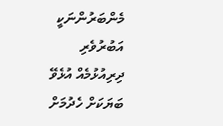މެންބަރުންނަކީ އަބުރުވެރި ދިރިއުޅުމެއް އުޅެވޭ ބަޔަކަށް ހެދުމަށް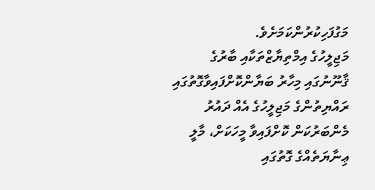މަގުފަހިކުރުންކަމަށެވެ.
މަޖިލީހުގެ އިމްތިޔާޒްތަކާއި ބާރުގެ ޤާނޫނުގައި މިހާރު ބަޔާންކޮށްފައިވާގޮތުގައި ރައްޔިތުންގެ މަޖިލީހުގެ އެއް ދައުރު މެންބަރުކަން ކޮށްފައިވާ މީހަކަށް، މާލީ ޢިނާޔަތެއްގެ ގޮތުގައި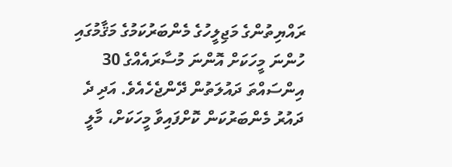ރައްޔިތުންގެ މަޖިލީހުގެ މެންބަރުކަމުގެ މަޤާމުގައި ހުންނަ މީހަކަށް އޮންނަ މުސާރައެއްގެ 30 އިންސައްތަ ދައުލަތުން ދޭންޖެހެއެވެ. އަދި ދެ ދައުރު މެންބަރުކަން ކޮށްފައިވާ މީހަކަށް، މާލީ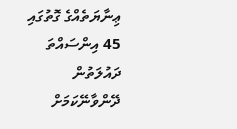ޢިނާޔަތެއްގެ ގޮތުގައި 45 އިންސައްތަ ދައުލަތުން ދޭންވާނޭކަމަށް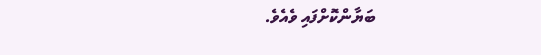ބަޔާންކޮށްފައި ވެއެވެ.